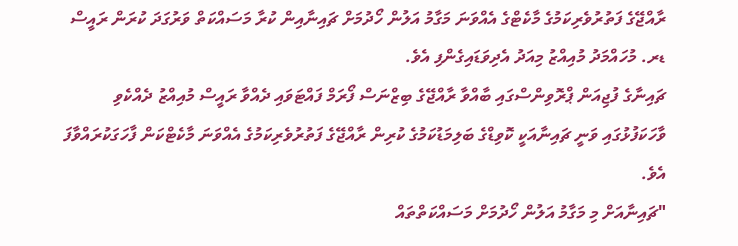ރާއްޖޭގެ ފަތުރުވެރިކަމުގެ މާކެޓްގެ އެއްވަނަ މަގާމު އަލުން ހޯދުމަށް ޗައިނާއިން ކުރާ މަސައްކަތް ވަރުގަދަ ކުރަން ރައީސް ޑރ. މުހައްމަދު މުއިއްޒު މިއަދު އެދިވަޑައިގެންފި އެވެ.
ޗައިނާގެ ފުޖިއަން ޕްރޮވިންސްގައި ބާއްވާ ރާއްޖޭގެ ބިޒްނަސް ފޯރަމް ފައްޓަވައި ދެއްވާ ރައީސް މުއިއްޒު ދެއްކެވި ވާހަކަފުޅުގައި ވަނީ ޗައިނާއަކީ ކޮވިޑްގެ ބަލިމަޑުކަމުގެ ކުރިން ރާއްޖޭގެ ފަތުރުވެރިކަމުގެ އެއްވަނަ މާކެޓްކަން ފާހަގަކުރައްވާފަ އެވެ.
"ޗައިނާއަށް މި މަގާމު އަލުން ހޯދުމަށް މަސައްކަތްތައް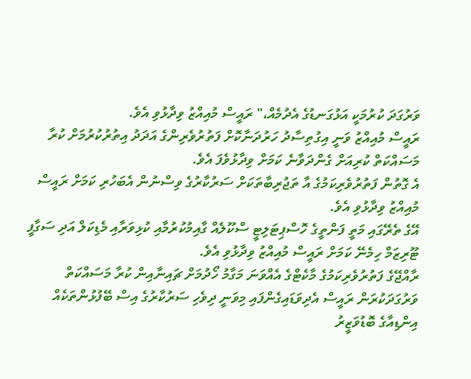ވަރުގަދަ ކުރުމަކީ އަޅުގަނޑުގެ އެދުމެއް،" ރައީސް މުއިއްޒު ވިދާޅުވި އެވެ.
ރައީސް މުއިއްޒު ވަނީ އިގުތިސާދު ހަރުދަނާކޮށް ފަތުރުވެރިންގެ އަދަދު އިތުރުކުރުމަށް ކުރާ މަސައްކަތް ކުރިއަށް ގެންދަވާނެ ކަމަށް ވިދާޅުވެފަ އެވެ.
އެ ގޮތުން ފަތުރުވެރިކަމުގެ އާ ތަޖުރިބާތަކަށް ސަރުކާރުގެ ވިސްނުން އެބަހުރި ކަމަށް ރައީސް މުއިއްޒު ވިދާޅުވި އެވެ.
އޭގެ ތެރޭގައި މަތީ ފަންތީގެ ހޮސްޕިޓަލިޓީ ސްކޫލެއް ގާއިމުކުރުމާއި ކުޅިވަރާއި މެޑިކަލް އަދި ސަގާފީ ޓޫރިޒަމް ހިމެނޭ ކަމަށް ރައީސް މުއިއްޒު ވިދާޅުވި އެވެ.
ރާއްޖޭގެ ފަތުރުވެރިކަމުގެ މާކެޓްގެ އެއްވަނަ މަގާމު ހޯދުމަށް ޗައިނާއިން ކުރާ މަސައްކަތް ވަރުގަދަކުރަން ރައީސް އެދިވަޑައިގެންފައި މިވަނީ ދިވެހި ސަރުކާރުގެ އިސް ބޭފުޅުންތަކެއް އިންޑިއާގެ ބޮޑުވަޒީރު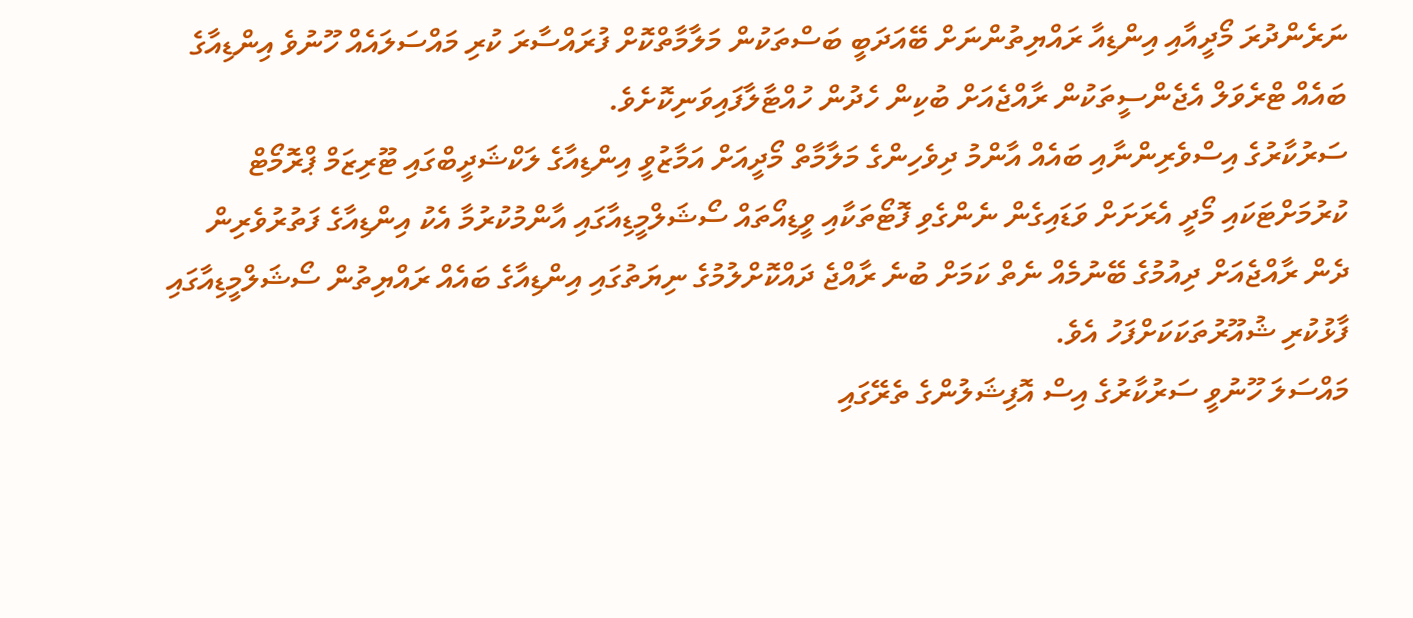ނަރެންދުރަ މޯދީއާއި އިންޑިއާ ރައްޔިތުންނަށް ބޭއަދަބީ ބަސްތަކުން މަލާމާތްކޮށް ފުރައްސާރަ ކުރި މައްސަލައެއް ހޫނުވެ އިންޑިއާގެ ބައެއް ޓްރެވަލް އެޖެންސީތަކުން ރާއްޖެއަށް ބުކިން ހެދުން ހުއްޓާލާފައިވަނިކޮށެވެ.
ސަރުކާރުގެ އިސްވެރިންނާއި ބައެއް އާންމު ދިވެހިންގެ މަލާމާތް މޯދީއަށް އަމާޒުވީ އިންޑިއާގެ ލަކްޝަދީބްގައި ޓޫރިޒަމް ޕްރޮމޯޓް ކުރުމަށްޓަކައި މޯދީ އެރަށަށް ވަޑައިގެން ނެންގެވި ފޮޓޯތަކާއި ވީޑިއޯތައް ސޯޝަލްމީޑިއާގައި އާންމުކުރުމާ އެކު އިންޑިއާގެ ފަތުރުވެރިން ދެން ރާއްޖެއަށް ދިއުމުގެ ބޭނުމެއް ނެތް ކަމަށް ބުނެ ރާއްޖެ ދައްކޮށްލުމުގެ ނިޔަތުގައި އިންޑިއާގެ ބައެއް ރައްޔިތުން ސޯޝަލްމީޑިއާގައި ފާޅުކުރި ޝުއޫރުތަކަކަށްފަހު އެވެ.
މައްސަލަ ހޫނުވީ ސަރުކާރުގެ އިސް އޮފިޝަލުންގެ ތެރޭގައި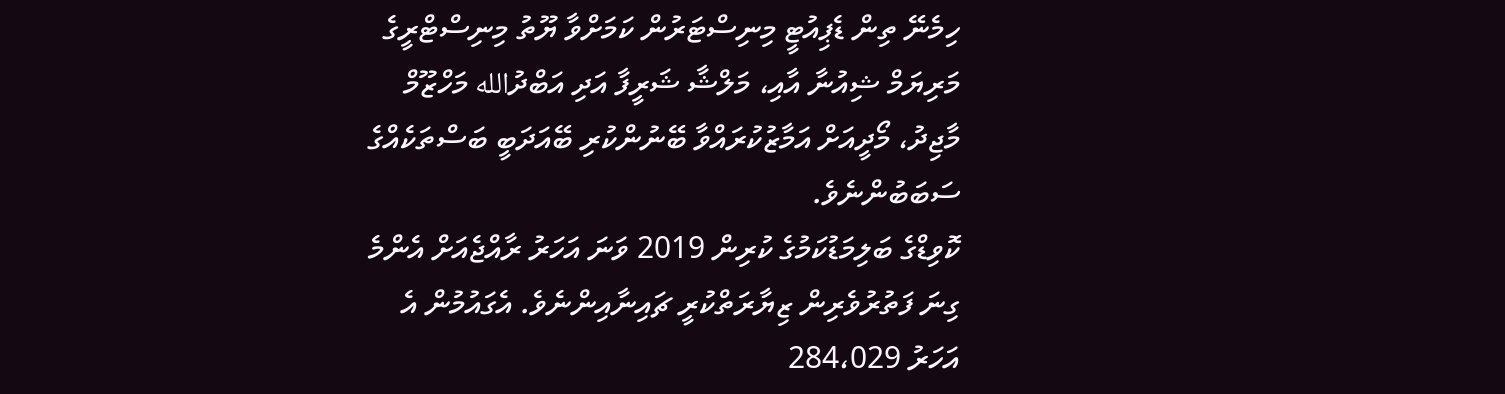ހިމެނޭ ތިން ޑެޕިއުޓީ މިނިސްޓަރުން ކަމަށްވާ ޔޫތު މިނިސްޓްރީގެ މަރިޔަމް ޝިއުނާ އާއި، މަލްޝާ ޝަރީފާ އަދި އަބްދުالله މަހްޒޫމް މާޖިދު، މޯދީއަށް އަމާޒުކުރައްވާ ބޭނުންކުރި ބޭއަދަބީ ބަސްތަކެއްގެ ސަބަބުންނެވެ.
ކޮވިޑްގެ ބަލިމަޑުކަމުގެ ކުރިން 2019 ވަނަ އަހަރު ރާއްޖެއަށް އެންމެ ގިނަ ފަތުރުވެރިން ޒިޔާރަތްކުރީ ޗައިނާއިންނެވެ. އެގައުމުން އެ އަހަރު 284،029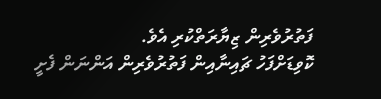ފަތުރުވެރިން ޒިޔާރަތްކުރި އެވެ.
ކޮވިޑަށްފަހު ޗައިނާއިން ފަތުރުވެރިން އަންނަން ފެށީ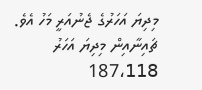މިދިޔަ އަހަރުގެ ޖެނުއަރީ މަހު އެވެ.
ޗައިނާއިން މިދިޔަ އަހަރު 187،118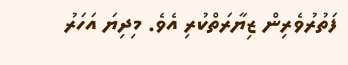ފަތުރުވެރިން ޒިޔާރަތްކުރި އެވެ. މިދިޔަ އަހަރު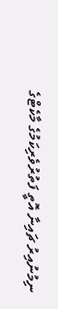ނިމުނުއިރު ޗައިނާ އޮތީ ފަތުރުވެރިކަމުގެ މާކެޓްގެ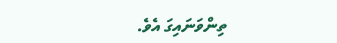ތިންވަނައިގަ އެވެ.